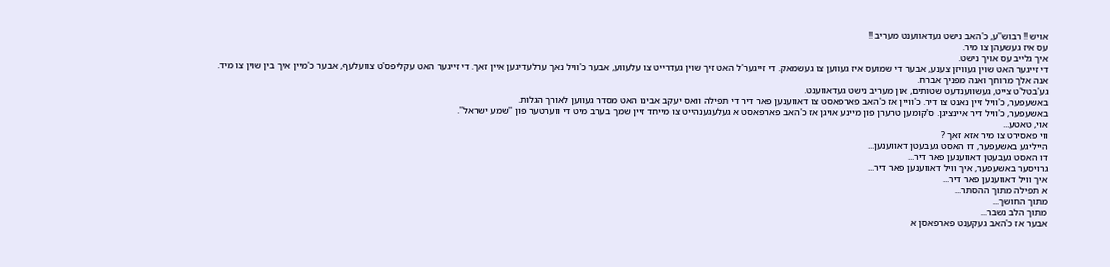אויש !! רבוש''ע, כ'האב נישט געדאווענט מעריב !!
עס איז געשעהן צו מיר.
איך גלייב עס אויך נישט.
די זייגער האט שוין געוויזן צענע, אבער די שמועס איז געווען צו געשמאק. די זייגער'ל האט זיך שוין געדרייט צו עלעווע, אבער כ'וויל נאך ערלעדיגען איין זאך. די זייגער האט עקליפס'ט צוועלעף, אבער כ'מיין איך בין שוין צו מיד.
אנה אלך מרוחך ואנה מפניך אברח.
גע'בטל'ט צייט, געשווענדעט שטותים, און מעריב נישט געדאווענט.
באשעפער, כ'וויל זיין נאנט צו דיר. כ'וויין אז כ'האב פארפאסט צו דאווענען פאר דיר די תפילה וואס יעקב אבינו האט מסדר געווען לאורך הגלות.
באשעפער, כ'וויל דיר איינציגן. ס'קומען טרערן פון מיינע אויגן אז כ'האב פארפאסט א געלעגענהייט צו מייחד זיין שמך בערב מיט די ווערטער פון ''שמע ישראל''.
אוי, טאטע...
ווי פאסירט צו מיר אזא זאך ?
הייליגע באשעפער, דו האסט געבעטן דאווענען...
דו האסט געבעטן דאווענען פאר דיר...
גרויסער באשעפער, איך וויל דאווענען פאר דיר...
איך וויל דאווענען פאר דיר...
א תפילה מתוך ההסתר...
מתוך החושך...
מתוך הלב נשבר...
אבער אז כ'האב געקענט פארפאסן א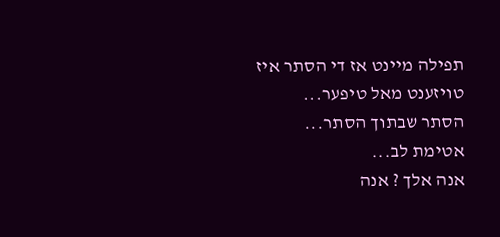תפילה מיינט אז די הסתר איז טויזענט מאל טיפער...
הסתר שבתוך הסתר...
אטימת לב...
אנה אלך ? אנה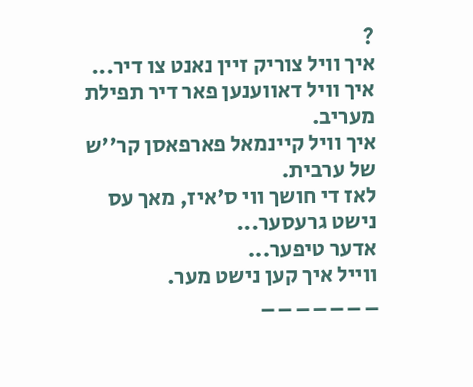?
איך וויל צוריק זיין נאנט צו דיר...
איך וויל דאווענען פאר דיר תפילת מעריב.
איך וויל קיינמאל פארפאסן קר''ש של ערבית.
לאז די חושך ווי ס'איז, מאך עס נישט גרעסער...
אדער טיפער...
ווייל איך קען נישט מער.
_ _ _ _ _ _ _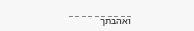_ _ _ _ _ _ _ _ _ _
ואהבתך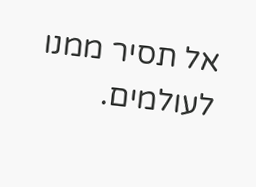אל תסיר ממנו לעולמים.